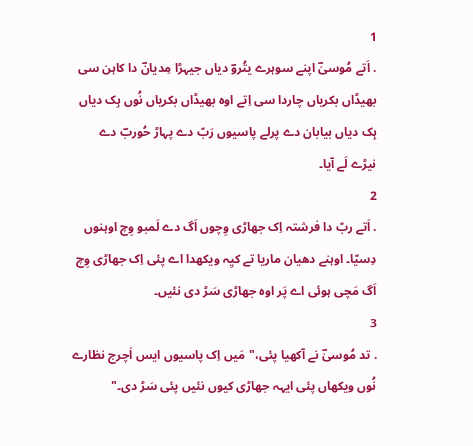1
. اَتے مُوسیٰؔ اپنے سوہرے یتُروؔ دیاں جیہڑا مِدیانؔ دا کاہن سی بھیڈاں بکریاں چاردا سی اِتے اوہ بھیڈاں بکریاں نُوں ہِک دیاں ہِک دیاں بیابان دے پرلے پاسیوں رَبّ دے پہاڑ حُوربؔ دے نیڑے لَے آیا۔
2
. اَتے ربّ دا فرشتہ اِک جھاڑی وِچوں اَگ دے لَمبو وِچ اوہنوں دِسیّا۔ اوہنے دھیان ماریا تے کیِہ ویکھدا اے پئی اِک جھاڑی وِچ اَگ مَچی ہوئی اے پَر اوہ جھاڑی سَڑ دی نئیں۔
3
. تد مُوسیٰؔ نے آکھیا پئی،"مَیں اِک پاسیوں ایس اَچرج نظارے نُوں ویکھاں پئی ایہہ جھاڑی کیوں نئیں پئی سَڑ دی۔"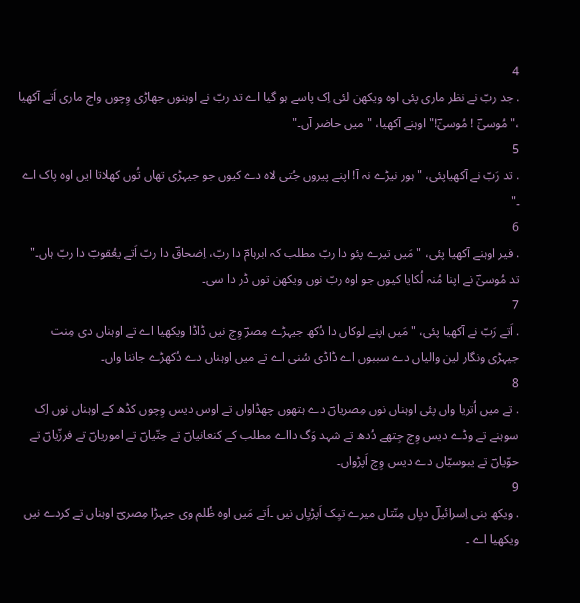4
. جد ربّ نے نظر ماری پئی اوہ ویکھن لئی اِک پاسے ہو گیا اے تد ربّ نے اوہنوں جھاڑی وِچوں واج ماری اَتے آکھیا ،"مُوسیٰؔ ! مُوسیٰؔ!" اوہنے آکھیا، "میں حاضر آں۔"
5
. تد رَبّ نے آکھیاپئی، "ہور نیڑے نہ آ! اپنے پیروں جُتی لاہ دے کیوں جو جیہڑی تھاں تُوں کھلاتا ایں اوہ پاک اے ۔"
6
. فیر اوہنے آکھیا پئی، " مَیں تیرے پئو دا ربّ مطلب کہ ابرہامؔ دا ربّ، اِضحاقؔ دا ربّ اَتے یعُقوبؔ دا ربّ ہاں۔" تد مُوسیٰؔ نے اپنا مُنہ لُکایا کیوں جو اوہ ربّ نوں ویکھن توں ڈر دا سی۔
7
. اَتے رَبّ نے آکھیا پئی، " مَیں اپنے لوکاں دا دُکھ جیہڑے مِصرؔ وِچ نیں ڈاڈا ویکھیا اے تے اوہناں دی مِنت جیہڑی ونگار لین والیاں دے سببوں اے ڈاڈی سُنی اے تے میں اوہناں دے دُکھڑے جاننا واں۔
8
. تے میں اُتریا واں پئی اوہناں نوں مِصریاںؔ دے ہتھوں چھڈاواں تے اوس دیس وِچوں کڈھ کے اوہناں نوں اِک سوہنے تے وڈے دیس وِچ جِتھے دُدھ تے شہد وَگ دااے مطلب کے کنعانیاںؔ تے حِتّیاںؔ تے اموریاںؔ تے فرزّیاںؔ تے حوّیاںؔ تے یبوسیّاں دے دیس وِچ اَپڑواں۔
9
. ویکھ بنی اِسرائیلؔ دیِاں مِنّتاں میرے تیِک اَپڑیِاں نیں ۔اَتے مَیں اوہ ظُلم وی جیہڑا مِصریؔ اوہناں تے کردے نیں ویکھیا اے ۔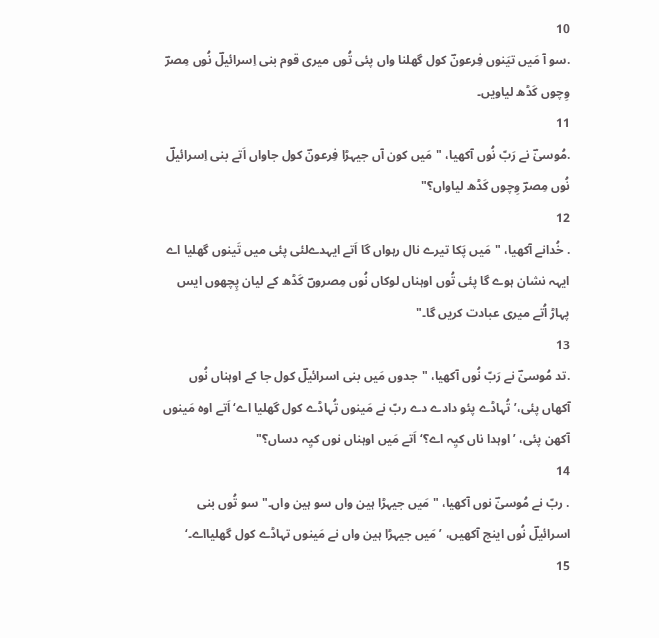10
.سو آ مَیں تیَنوں فِرعونؔ کول گھلنا واں پئی تُوں میری قوم بنی اِسرائیلؔ نُوں مِصرؔ وِچوں کَڈھ لیاویں۔
11
.مُوسیٰؔ نے رَبّ نُوں آکھیا، "مَیں کون آں جیہڑا فِرعونؔ کول جاواں اَتے بنی اِسرائیلؔ نُوں مِصرؔ وِچوں کَڈھ لیاواں؟"
12
. خُدانے آکھیا، "مَیں پَکا تیرے نال رہواں گا اَتے ایہدےلئی پئی میں تَینوں گھلیا اے ایہہ نشان ہوے گا پئی تُوں اوہناں لوکاں نُوں مِصروںؔ کَڈھ کے لیان پِچھوں ایس پہاڑ اُتے میری عبادت کریں گا۔"
13
.تد مُوسیٰؔ نے رَبّ نُوں آکھیا، "جدوں مَیں بنی اسرائیلؔ کول جا کے اوہناں نُوں آکھاں پئی،’ تُہاڈے پئو دادے دے ربّ نے مَینوں تُہاڈے کول گھلیا اے‘ اَتے اوہ مَینوں آکھن پئی، ’اوہدا ناں کیِہ اے؟‘ اَتے مَیں اوہناں نوں کیِہ دساں؟"
14
. ربّ نے مُوسیٰؔ نوں آکھیا، " مَیں جیہڑا ہین واں سو ہین واں۔" سو تُوں بنی اسرائیلؔ نُوں اینج آکھیں، ’ مَیں جیہڑا ہین واں نے مَینوں تہاڈے کول گھلیااے۔‘
15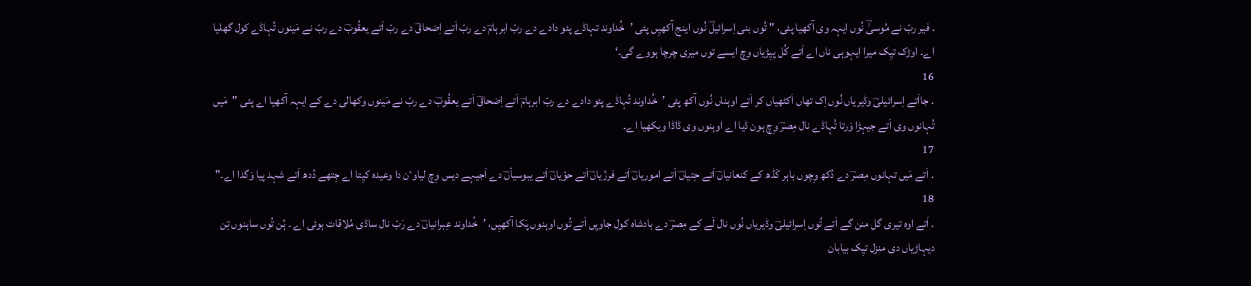. فیر ربّ نے مُوسیٰؔ نُوں ایہہ وی آکھیا پئی، " تُوں بنی اِسرائیلؔ نُوں اینج آکھیِں پئی ’خُداوند تہاڈے پئو دادے دے ربّ ابرہامؔ دے ربّ اَتے اِضحاقؔ دے ربّ اَتے یعقُوبؔ دے ربّ نے مَینوں تُہاڈے کول گھلیا اے۔ اوڑک تیِک میرا ایہوہی ناں اے اَتے کُل پیِڑیاں وِچ ایسے توں میری چرچا ہووے گی۔‘
16
. جااَتے اِسرائیلیؔ وڈیریاں نُوں اِک تھاں اَکٹھیاں کر اَتے اوہناں نُوں آکھ پئی ’خُداوند تُہاڈے پئو دادے دے ربّ ابرہامؔ اَتے اِضحاقؔ اَتے یعقُوبؔ دے ربّ نے مَینوں وکھالی دے کے ایہہ آکھیا اے پئی "مَیں تُہانوں وی اَتے جیہڑا وَرتا تُہاڈے نال مِصرؔ وِچ ہون ڈیا اے اوہنوں وی ڈاڈا ویکھیا اے۔
17
. اَتے مَیں تہانوں مِصرؔ دے دُکھ وِچوں باہر کَڈھ کے کنعانیاںؔ اَتے حِتیاںؔ اَتے اموریاںؔ اَتے فرزّیاںؔ اَتے حوّیاںؔ اَتے یبوسیاّںؔ دے اَجیہے دیس وِچ لیاوٴن دا وعیدہ کیِتا اے جِتھے دُدھ اَتے شہد پیا وَگدا اے۔"
18
. اَتے اوہ تیری گل منن گے اَتے تُوں اِسرائیلیؔ وڈیریاں نُوں نال لَے کے مِصرؔ دے بادشاہ کول جاویِں اَتے تُوں اوہنوں پَکا آکھیِں، ’خُداوند عِبرانیاںؔ دے رَبّ نال ساڈی مُلاقات ہوئی اے ۔ ہُن تُوں ساہنوں تِن دیہاڑیاں دی منزل تیِک بیابان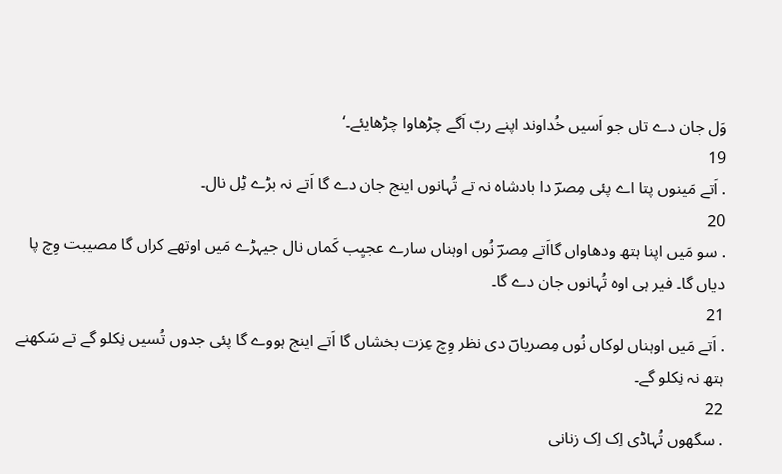وَل جان دے تاں جو اَسیں خُداوند اپنے ربّ اَگے چڑھاوا چڑھایئے۔‘
19
. اَتے مَینوں پتا اے پئی مِصرؔ دا بادشاہ نہ تے تُہانوں اینج جان دے گا اَتے نہ بڑے ٹِل نال۔
20
. سو مَیں اپنا ہتھ ودھاواں گااَتے مِصرؔ نُوں اوہناں سارے عجیِب کَماں نال جیہڑے مَیں اوتھے کراں گا مصیبت وِچ پا دیاں گا۔ فیر ہی اوہ تُہانوں جان دے گا۔
21
. اَتے مَیں اوہناں لوکاں نُوں مِصریاںؔ دی نظر وِچ عِزت بخشاں گا اَتے اینج ہووے گا پئی جدوں تُسیں نِکلو گے تے سَکھنے ہتھ نہ نِکلو گے۔
22
. سگھوں تُہاڈی اِک اِک زنانی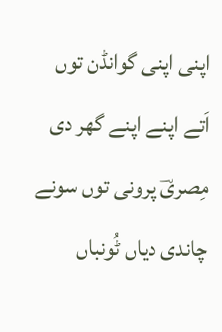اپنی اپنی گوانڈن توں اَتے اپنے اپنے گھر دی مِصریؔ پرونی توں سونے چاندی دیاں ٹُونباں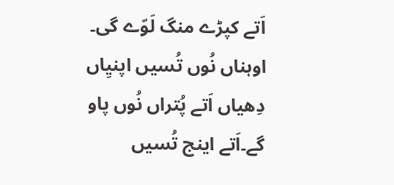اَتے کپڑے منگ لَوّے گی۔ اوہناں نُوں تُسیں اپنیِاں دِھیاں اَتے پُتراں نُوں پاو گے۔اَتے اینج تُسیں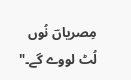مِصریاںؔ نُوں لُٹ لووے گے۔"